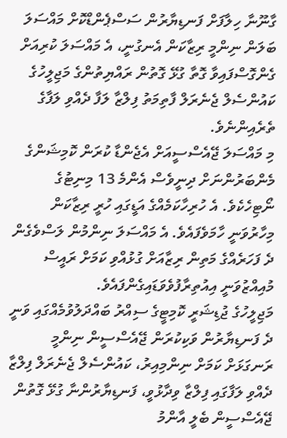ގާނޫނާ ހިލާފަށް ފަނޑިޔާރުން ސަސްޕެންޑްކޮށް މައްސަލަ ބަލަން ނިންމީ ރިޒާކަން އެނގުނީ، އެ މައްސަލަ ކުރިއަށް ގެންގޮސްފައިވާ ގޮތާ ގުޅޭ ގޮތުން ރައްޔިތުންގެ މަޖިލީހުގެ ކައުންސެލް ޖެނެރަލް ފާތިމަތު ފިލްޒާ ލަފާ ދެއްވި ލަފާގެ ތެރެއިންނެވެ.
މި މައްސަލަ ޖޭއެސްސީއަށް އެޖެންޑާ ކުރަން ކޮމިޝަންގެ މެންބަރުންނަށް ދިނީވެސް އެންމެ 13 މިނިޓުގެ ނޯޓިހެކެވެ. އެ ހުރިހާކަމެއްގެ އަޑީގައި ހުރީ ރިޒާކަން މިހާރުވަނީ ހާމަވެފައެވެ. އެ މައްސަލަ ނިންމުން ލަސްވެގެން ދެ ފަހަރެއްގެ މަތިން ރިޒާއަށް ގުޅުއްވި ކަމަށް ރައީސް މުއިއްޒުވަނީ އިއުތިރާފުވެވަޑައިގެންފައެވެ.
މަޖިލީހުގެ ޖުޑިޝަރީ ކޮމިޓީގެ ސިއްރު ބައްދަލުވުމެއްގައި ވަނީ ދެ ފަނޑިޔާރުން ވަކިކުރަން ޖޭއެސްސީން ނިންމީ ރަނގަޅަށް ކަމަށް ނިންމިއިރު، ކައުންސެލް ޖެނެރަލް ފިލްޒާ ދެއްވި ލަފާގައި ފިލްޒާ ވިދާޅުވީ، ފަނޑިޔާރުންނާ ގުޅޭ ގޮތުން ޖޭއެސްސީން ބެލީ އާންމު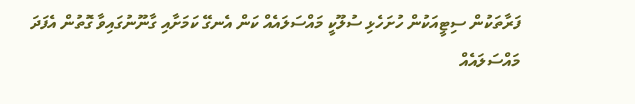ފަރާތަކުން ސިޓީއަކުން ހުށަހެޅި ސުލޫކީ މައްސަލައެއް ކަން އެނގޭ ކަމަށާއި ގާނޫނުގައިވާ ގޮތުން އެފަދަ މައްސަލައެއް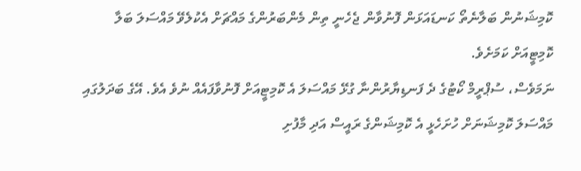ކޮމިޝަނުން ބަލާނެތޯ ކަނޑައަޅަން ފޮނުވާން ޖެހެނީ ތިން މެންބަރުންގެ މައްޗަށް އެކުލެވޭ މައްސަލަ ބަލާ ކޮމިޓީއަށް ކަމަށެވެ.
ނަމަވެސް، ސުޕްރީމް ކޯޓުގެ ދެ ފަނޑިޔާރުންނާ ގުޅޭ މައްސަލަ އެ ކޮމިޓީއަށް ފޮނުވާފައެއް ނުވެ އެވެ. އޭގެ ބަދަލުގައި މައްސަލަ ކޮމިޝަނަށް ހުށަހެޅީ އެ ކޮމިޝަންގެ ރައީސް އަދި މާފުށި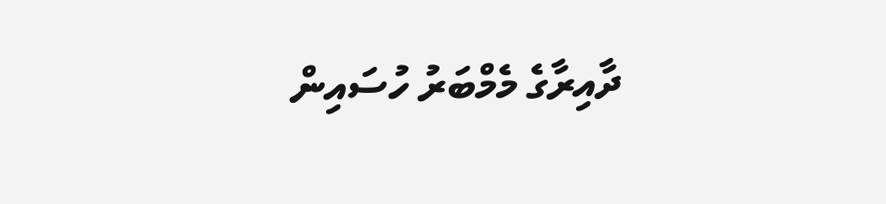ދާއިރާގެ މެމްބަރު ހުސައިން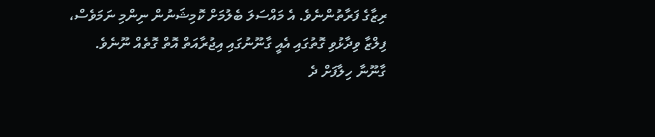ރިޒާގެ ފަރާތުންނެވެ. އެ މައްސަލަ ބެލުމަށް ކޮމިޝަނުން ނިންމި ނަމަވެސް، ފިލްޒާ ވިދާޅުވި ގޮތުގައި އެއީ ގާނޫނުގައި އިޖުރާއަތް އޮތް ގޮތެއް ނޫނެވެ.
ގާނޫނާ ހިލާފަށް ދެ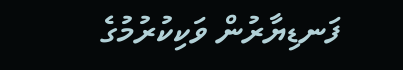ފަނޑިޔާރުން ވަކިކުރުމުގެ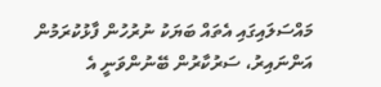މައްސަލައިގައި އެތައް ބަޔަކު ނުރުހުން ފާޅުކުރަމުން އަންނައިރު، ސަރުކާރުން ބޭނުންވަނީ އެ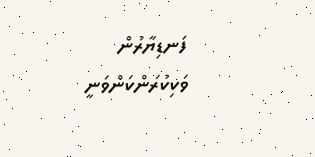ފަނޑިޔާރުން ވަކިކުރަންކަންވަނީ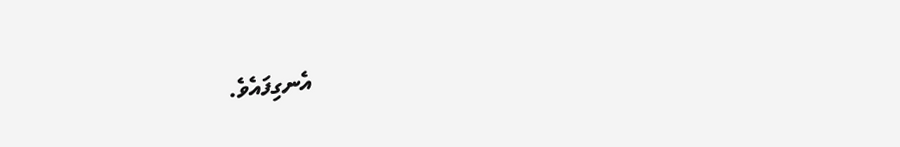އެނގިފައެވެ.